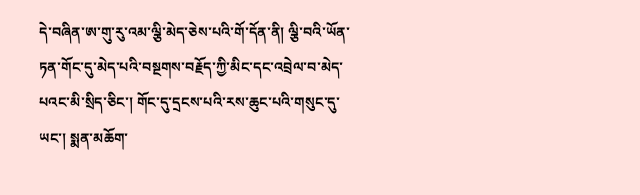དེ་བཞིན་ཨ་གུ་རུ་འམ་ལྕི་མེད་ཅེས་པའི་གོ་དོན་ནི། ལྕི་བའི་ཡོན་ཏན་གོང་དུ་མེད་པའི་བསྔགས་བརྗོད་ཀྱི་མིང་དང་འབྲེལ་བ་མེད་པའང་མི་སྲིད་ཅིང་། གོང་དུ་དྲངས་པའི་རས་ཆུང་པའི་གསུང་དུ་ཡང་། སྨན་མཆོག་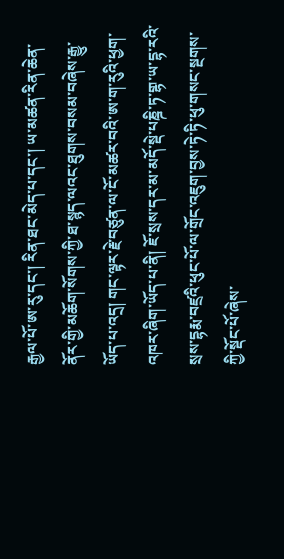རྒྱལ་པོ་ཨ་རུ་དང་། རིན་ཐང་མེད་པ་དང་། ཡ་མཚན་རིན་ཆེན་ནོར་གྱི་མཆོག་སོགས་ཀྱི་ཐ་སྙད་ལའང་ཐུགས་བསམ་བཞེས་རྒྱུ་ཡོད་པ་འདྲ། གང་ལྟར་རྗེ་བཙུན་ལ་ངོ་མཚར་བའི་ཨ་ག་རུའི་ཕྱག་འཁར་ཞིག་ཡོད་པ་ནི། ཇོ་སྲས་དར་མ་མདོ་སྡེ་པཎྜི་ཏ་གྷ་ཡ་དྷ་རའི་སྲས་དྷརྨ་བཛྲའི་ཕུང་པོ་ལ་གྲོང་འཇུག་བྱས་ཏེ་ཏི་ཕུ་གསང་སྔགས་ཀྱི་སྡོང་པོ་ཞེས་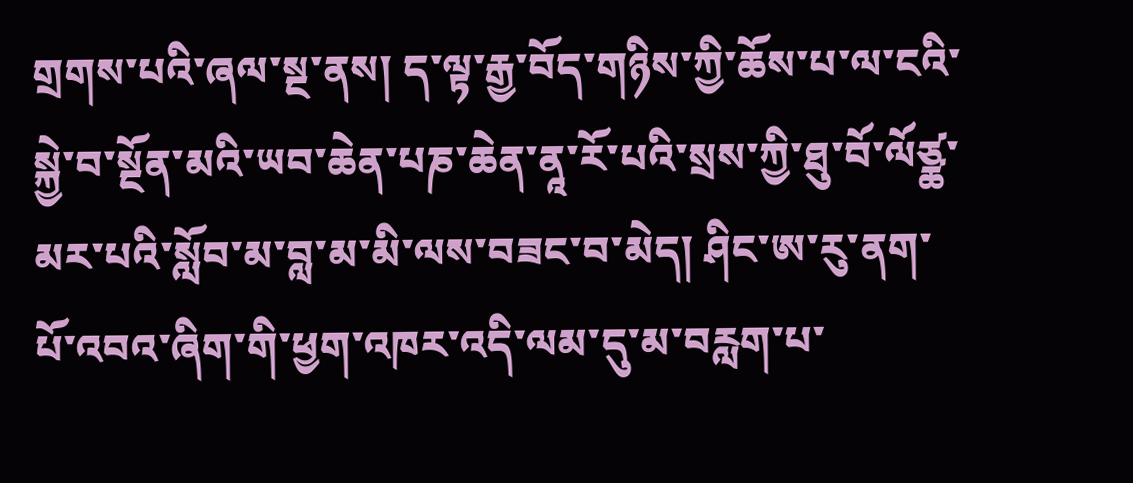གྲགས་པའི་ཞལ་སྔ་ནས། ད་ལྟ་རྒྱ་བོད་གཉིས་ཀྱི་ཆོས་པ་ལ་ངའི་སྐྱེ་བ་སྔོན་མའི་ཡབ་ཆེན་པཎ་ཆེན་ནཱ་རོ་པའི་སྲས་ཀྱི་ཐུ་བོ་ལོཙྪ་མར་པའི་སློབ་མ་བླ་མ་མི་ལས་བཟང་བ་མེད། ཤིང་ཨ་རུ་ནག་པོ་འབའ་ཞིག་གི་ཕྱག་འཁར་འདི་ལམ་དུ་མ་བརླག་པ་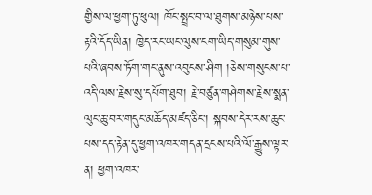གྱིས་ལ་ཕྱག་ཏུ་ཕུལ། ཁོང་སྤྲང་བ་ལ་ཐུགས་མཉེས་པས་རྟའི་དོད་ཡིན། ཁྱེད་རང་ཡང་ལུས་ངག་ཡིད་གསུམ་གུས་པའི་ཞབས་ཏོག་གང་ནུས་འབུངས་ཤིག །ཅེས་གསུངས་པ་འདི་ལས་རྗེས་སུ་དཔོག་ཐུབ། རྗེ་བཙུན་གཤེགས་རྗེས་སྨན་ལུང་ཆུ་བར་གདུང་མཆོད་མཛད་ཅིང་། སྐབས་དེར་རས་ཆུང་པས་དད་རྟེན་དུ་ཕྱག་འཁར་གདན་དྲངས་པའི་ལོ་རྒྱུས་ལྟར་ན། ཕྱག་འཁར་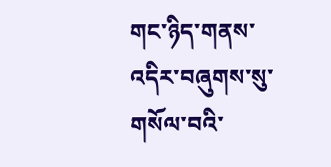གང་ཉིད་གནས་འདིར་བཞུགས་སུ་གསོལ་བའི་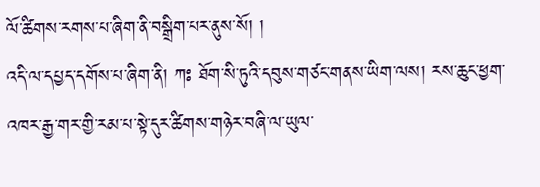ལོ་ཚིགས་རགས་པ་ཞིག་ནི་བསྒྲིག་པར་ནུས་སོ། །
འདི་ལ་དཔྱད་དགོས་པ་ཞིག་ནི། ཀཿ ཐོག་སི་ཏུའི་དབུས་གཙང་གནས་ཡིག་ལས། རས་ཆུང་ཕྱག་འཁར་རྒྱ་གར་གྱི་རམ་པ་སྟེ་དུར་ཚིགས་གཉེར་བཞི་ལ་ཡུལ་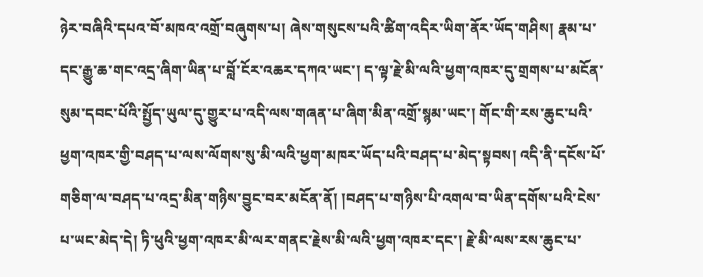ཉེར་བཞིའི་དཔའ་བོ་མཁའ་འགྲོ་བཞུགས་པ། ཞེས་གསུངས་པའི་ཚིག་འདིར་ཡིག་ནོར་ཡོད་གཤིས། རྣམ་པ་དང་རྒྱུ་ཆ་གང་འདྲ་ཞིག་ཡིན་པ་བློ་ངོར་འཆར་དཀའ་ཡང་། ད་ལྟ་རྗེ་མི་ལའི་ཕྱག་འཁར་དུ་གྲགས་པ་མངོན་སུམ་དབང་པོའི་སྤྱོད་ཡུལ་དུ་གྱུར་པ་འདི་ལས་གཞན་པ་ཞིག་མིན་འགྲོ་སྙམ་ཡང་། གོང་གི་རས་ཆུང་པའི་ཕྱག་འཁར་གྱི་བཤད་པ་ལས་ལོགས་སུ་མི་ལའི་ཕྱག་མཁར་ཡོད་པའི་བཤད་པ་མེད་སྟབས། འདི་ནི་དངོས་པོ་གཅིག་ལ་བཤད་པ་འདྲ་མིན་གཉིས་བྱུང་བར་མངོན་ནོ། །བཤད་པ་གཉིས་པི་འགལ་བ་ཡིན་དགོས་པའི་ངེས་པ་ཡང་མེད་དེ། ཏི་ཕུའི་ཕྱག་འཁར་མི་ལར་གནང་རྗེས་མི་ལའི་ཕྱག་འཁར་དང་། རྗེ་མི་ལས་རས་ཆུང་པ་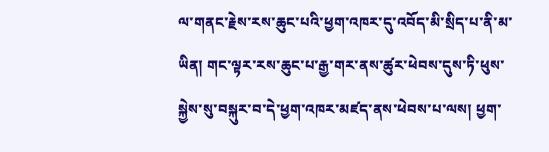ལ་གནང་རྗེས་རས་ཆུང་པའི་ཕྱག་འཁར་དུ་འབོད་མི་སྲིད་པ་ནི་མ་ཡིན། གང་ལྟར་རས་ཆུང་པ་རྒྱ་གར་ནས་ཚུར་ཕེབས་དུས་ཏི་ཕུས་སྐྱེས་སུ་བསྐུར་བ་དེ་ཕྱག་འཁར་མཛད་ནས་ཕེབས་པ་ལས། ཕྱག་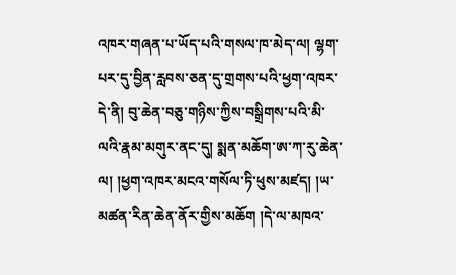འཁར་གཞན་པ་ཡོད་པའི་གསལ་ཁ་མེད་ལ། ལྷག་པར་དུ་བྱིན་རླབས་ཅན་དུ་གྲགས་པའི་ཕྱག་འཁར་དེ་ནི། བུ་ཆེན་བཅུ་གཉིས་ཀྱིས་བསྒྲིགས་པའི་མི་ལའི་རྣམ་མགུར་ནང་དུ། སྨན་མཆོག་ཨ་ཀ་རུ་ཆེན་ལ། །ཕྱག་འཁར་མངའ་གསོལ་ཏི་ཕུས་མཛད། །ཡ་མཚན་རིན་ཆེན་ནོར་གྱིས་མཆོག །དེ་ལ་མཁའ་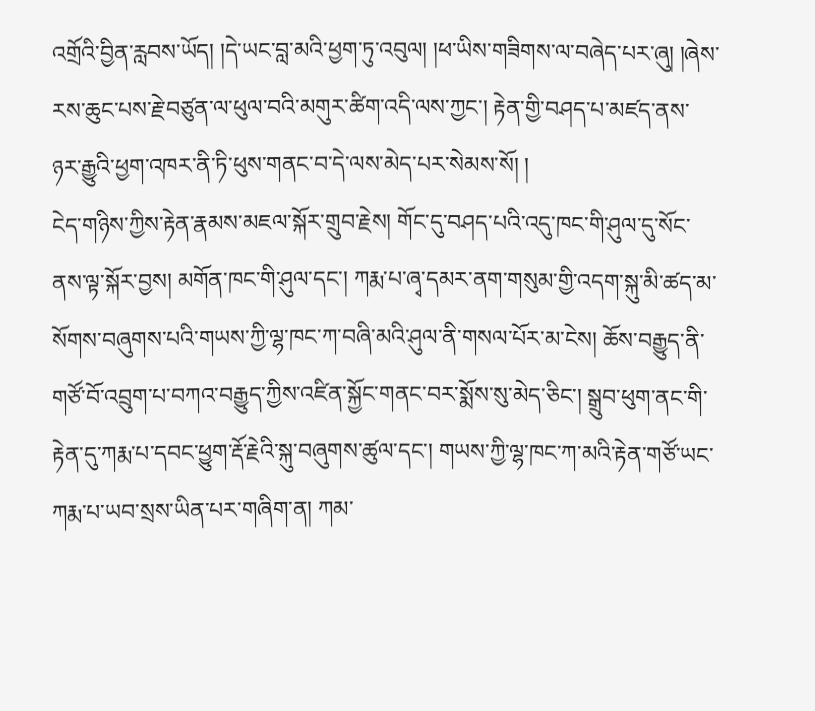འགྲོའི་བྱིན་རླབས་ཡོད། །དེ་ཡང་བླ་མའི་ཕྱག་ཏུ་འབུལ། །ཕ་ཡིས་གཟིགས་ལ་བཞེད་པར་ཞུ། །ཞེས་རས་ཆུང་པས་རྗེ་བཙུན་ལ་ཕུལ་བའི་མགུར་ཚིག་འདི་ལས་ཀྱང་། རྟེན་གྱི་བཤད་པ་མཛད་ནས་ཉར་རྒྱུའི་ཕྱག་འཁར་ནི་ཏི་ཕུས་གནང་བ་དེ་ལས་མེད་པར་སེམས་སོ། །
ངེད་གཉིས་ཀྱིས་རྟེན་རྣམས་མཇལ་སྐོར་གྲུབ་རྗེས། གོང་དུ་བཤད་པའི་འདུ་ཁང་གི་ཤུལ་དུ་སོང་ནས་ལྟ་སྐོར་བྱས། མགོན་ཁང་གི་ཤུལ་དང་། ཀརྨ་པ་ཞྭ་དམར་ནག་གསུམ་གྱི་འདག་སྐུ་མི་ཚད་མ་སོགས་བཞུགས་པའི་གཡས་ཀྱི་ལྷ་ཁང་ཀ་བཞི་མའི་ཤུལ་ནི་གསལ་པོར་མ་ངེས། ཆོས་བརྒྱུད་ནི་གཙོ་བོ་འབྲུག་པ་བཀའ་བརྒྱུད་ཀྱིས་འཛིན་སྐྱོང་གནང་བར་སྨོས་སུ་མེད་ཅིང་། སྒྲུབ་ཕུག་ནང་གི་རྟེན་དུ་ཀརྨ་པ་དབང་ཕྱུག་རྡོ་རྗེའི་སྐུ་བཞུགས་ཚུལ་དང་། གཡས་ཀྱི་ལྷ་ཁང་ཀ་མའི་རྟེན་གཙོ་ཡང་ཀརྨ་པ་ཡབ་སྲས་ཡིན་པར་གཞིག་ན། ཀམ་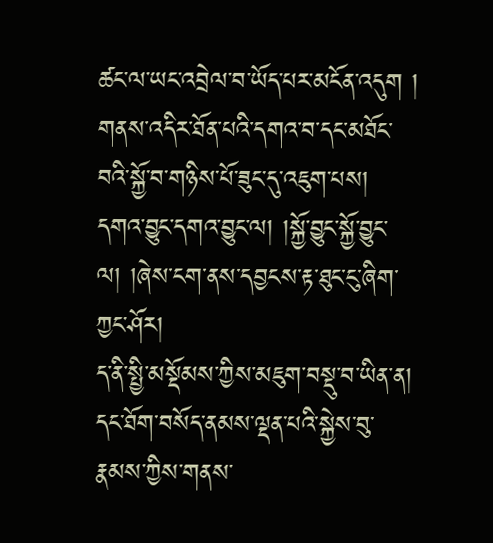ཚང་ལ་ཡང་འབྲེལ་བ་ཡོད་པར་མངོན་འདུག །
གནས་འདིར་ཐོན་པའི་དགའ་བ་དང་མཐོང་བའི་སྐྱོ་བ་གཉིས་པོ་ཟུང་དུ་འཇུག་པས། དགའ་བྱུང་དགའ་བྱུང་ལ། །སྐྱོ་བྱུང་སྐྱོ་བྱུང་ལ། །ཞེས་ངག་ནས་དབྱངས་རྟ་ཐུང་ངུ་ཞིག་ཀྱང་ཤོར།
ད་ནི་སྤྱི་མསྡོམས་ཀྱིས་མཇུག་བསྡུ་བ་ཡིན་ན།
དང་ཐོག་བསོད་ནམས་ལྡན་པའི་སྐྱེས་བུ་རྣམས་ཀྱིས་གནས་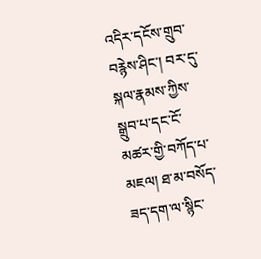འདིར་དངོས་གྲུབ་བརྙེས་ཤིང་། བར་དུ་སྐལ་རྣམས་ཀྱིས་སྒྲུབ་པ་དང་ངོ་མཚར་གྱི་བཀོད་པ་མཇལ། ཐ་མ་བསོད་ཟད་དག་ལ་སྙིང་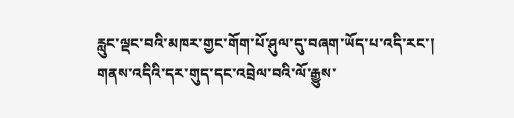རླུང་ལྡང་བའི་མཁར་གྱང་གོག་པོ་ཤུལ་དུ་བཞག་ཡོད་པ་འདི་རང་། གནས་འདིའི་དར་གུད་དང་འབྲེལ་བའི་ལོ་རྒྱུས་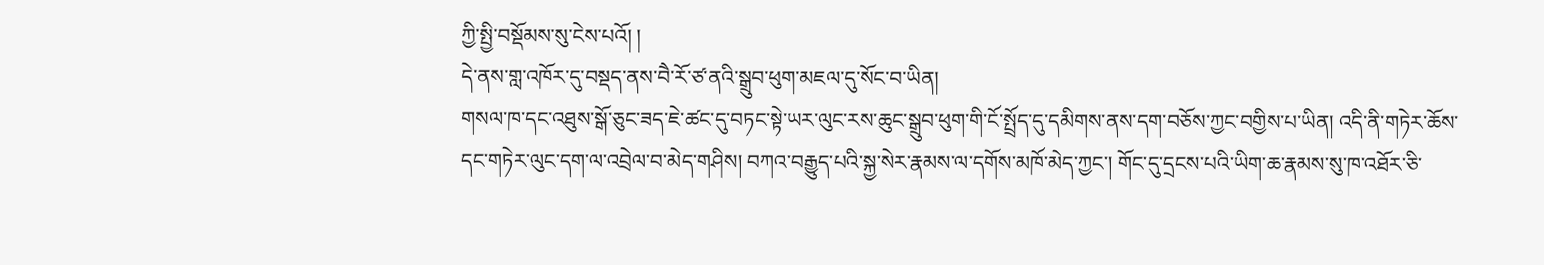ཀྱི་སྤྱི་བསྡོམས་སུ་ངེས་པའོ། །
དེ་ནས་གླ་འཁོར་དུ་བསྡད་ནས་བཻ་རོ་ཙ་ནའི་སྒྲུབ་ཕུག་མཇལ་དུ་སོང་བ་ཡིན།
གསལ་ཁ་དང་འཐུས་སྒོ་ཅུང་ཟད་ཇེ་ཚང་དུ་བཏང་སྟེ་ཡར་ལུང་རས་ཆུང་སྒྲུབ་ཕུག་གི་ངོ་སྤྲོད་དུ་དམིགས་ནས་དག་བཅོས་ཀྱང་བགྱིས་པ་ཡིན། འདི་ནི་གཏེར་ཆོས་དང་གཏེར་ལུང་དག་ལ་འབྲེལ་བ་མེད་གཤིས། བཀའ་བརྒྱུད་པའི་སྐྱ་སེར་རྣམས་ལ་དགོས་མཁོ་མེད་ཀྱང་། གོང་དུ་དྲངས་པའི་ཡིག་ཆ་རྣམས་སུ་ཁ་འཐོར་ཅི་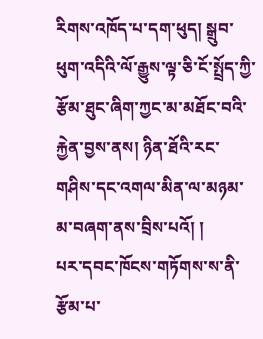རིགས་འཁོད་པ་དག་ཕུད། སྒྲུབ་ཕུག་འདིའི་ལོ་རྒྱུས་ལྟ་ཅི་ངོ་སྤྲོད་ཀྱི་རྩོམ་ཐུང་ཞིག་ཀྱང་མ་མཐོང་བའི་རྐྱེན་བྱས་ནས། ཉིན་ཐོའི་རང་གཤིས་དང་འགལ་མིན་ལ་མཉམ་མ་བཞག་ནས་བྲིས་པའོ། །
པར་དབང་ཁོངས་གཏོགས་ས་ནི་རྩོམ་པ་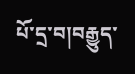པོ་དྲ་བ།བརྒྱུད་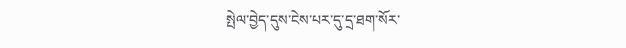སྤེལ་བྱེད་དུས་ངེས་པར་དུ་དྲ་ཐག་སོར་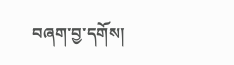བཞག་བྱ་དགོས།